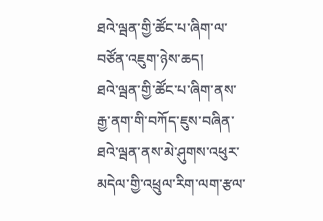ཐའེ་ལྦན་གྱི་ཚོང་པ་ཞིག་ལ་བཙོན་འཇུག་ཉེས་ཆད།
ཐའེ་ལྦན་གྱི་ཚོང་པ་ཞིག་ནས་རྒྱ་ནག་གི་བཀོད་ཇུས་བཞིན་ཐའེ་ལྦན་ནས་མེ་ཤུགས་འཕུར་མདེལ་གྱི་འཕྲུལ་རིག་ལག་རྩལ་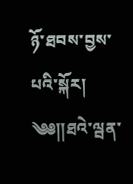ཉོ་ཐབས་བྱས་པའི་སྐོར།
༄༅༎ཐའེ་ལྦན་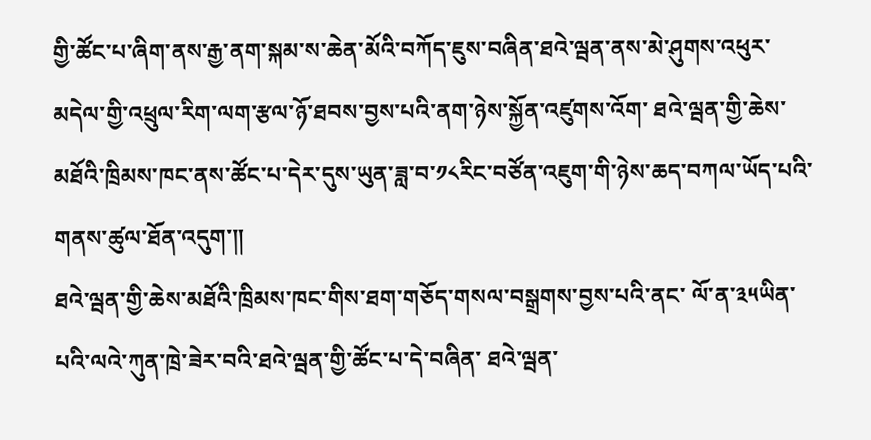གྱི་ཚོང་པ་ཞིག་ནས་རྒྱ་ནག་སྐམ་ས་ཆེན་མོའི་བཀོད་ཇུས་བཞིན་ཐའེ་ལྦན་ནས་མེ་ཤུགས་འཕུར་མདེལ་གྱི་འཕྲུལ་རིག་ལག་རྩལ་ཉོ་ཐབས་བྱས་པའི་ནག་ཉེས་སྐྱོན་འཛུགས་འོག་ ཐའེ་ལྦན་གྱི་ཆེས་མཐོའི་ཁྲིམས་ཁང་ནས་ཚོང་པ་དེར་དུས་ཡུན་ཟླ་བ་༡༨རིང་བཙོན་འཇུག་གི་ཉེས་ཆད་བཀལ་ཡོད་པའི་གནས་ཚུལ་ཐོན་འདུག་༎
ཐའེ་ལྦན་གྱི་ཆེས་མཐོའི་ཁྲིམས་ཁང་གིས་ཐག་གཅོད་གསལ་བསྒྲགས་བྱས་པའི་ནང་ ལོ་ན་༣༥ཡིན་པའི་ལའེ་ཀུན་ཁྲེ་ཟེར་བའི་ཐའེ་ལྦན་གྱི་ཚོང་པ་དེ་བཞིན་ ཐའེ་ལྦན་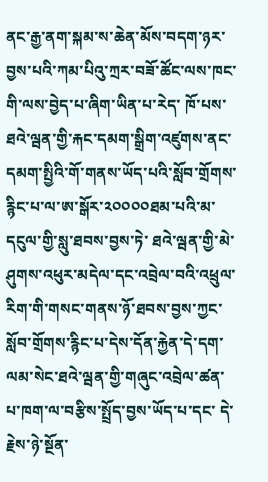ནང་རྒྱ་ནག་སྐམ་ས་ཆེན་མོས་བདག་ཉར་བྱས་པའི་ཀམ་པིའུ་ཀྲར་བཟོ་ཚོང་ལས་ཁང་གི་ལས་བྱེད་པ་ཞིག་ཡིན་པ་རེད་ ཁོ་པས་ཐའེ་ལྦན་གྱི་རྐང་དམག་སྒྲིག་འཛུགས་ནང་དམག་སྤྱིའི་གོ་གནས་ཡོད་པའི་སློབ་གྲོགས་རྙིང་པ་ལ་ཨ་སྒོར་༢༠༠༠༠ཐམ་པའི་མ་དངུལ་གྱི་སླུ་ཐབས་བྱས་ཏེ་ ཐའེ་ལྦན་གྱི་མེ་ཤུགས་འཕུར་མདེལ་དང་འབྲེལ་བའི་འཕྲུལ་རིག་གི་གསང་གནས་ཉོ་ཐབས་བྱས་ཀྱང་ སློབ་གྲོགས་རྙིང་པ་དེས་དོན་རྐྱེན་དེ་དག་ལམ་སེང་ཐའེ་ལྦན་གྱི་གཞུང་འབྲེལ་ཚན་པ་ཁག་ལ་བརྩིས་སྤྲོད་བྱས་ཡོད་པ་དང་ དེ་རྗེས་ཉེ་སྔོན་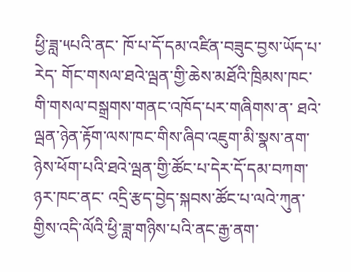ཕྱི་ཟླ་༥པའི་ནང་ ཁོ་པ་དོ་དམ་འཛིན་བཟུང་བྱས་ཡོད་པ་རེད་ གོང་གསལ་ཐའེ་ལྦན་གྱི་ཆེས་མཐོའི་ཁྲིམས་ཁང་གི་གསལ་བསྒྲགས་གནང་འཁོད་པར་གཞིགས་ན་ ཐའེ་ལྦན་ཉེན་རྟོག་ལས་ཁང་གིས་ཞིབ་འཇུག་མི་སྣས་ནག་ཉེས་ཕོག་པའི་ཐའེ་ལྦན་གྱི་ཚོང་པ་དེར་དོ་དམ་བཀག་ཉར་ཁང་ནང་ འདྲི་རྩད་བྱེད་སྐབས་ཚོང་པ་ལའེ་ཀུན་གྱིས་འདི་ལོའི་ཕྱི་ཟླ་གཉིས་པའི་ནང་རྒྱ་ནག་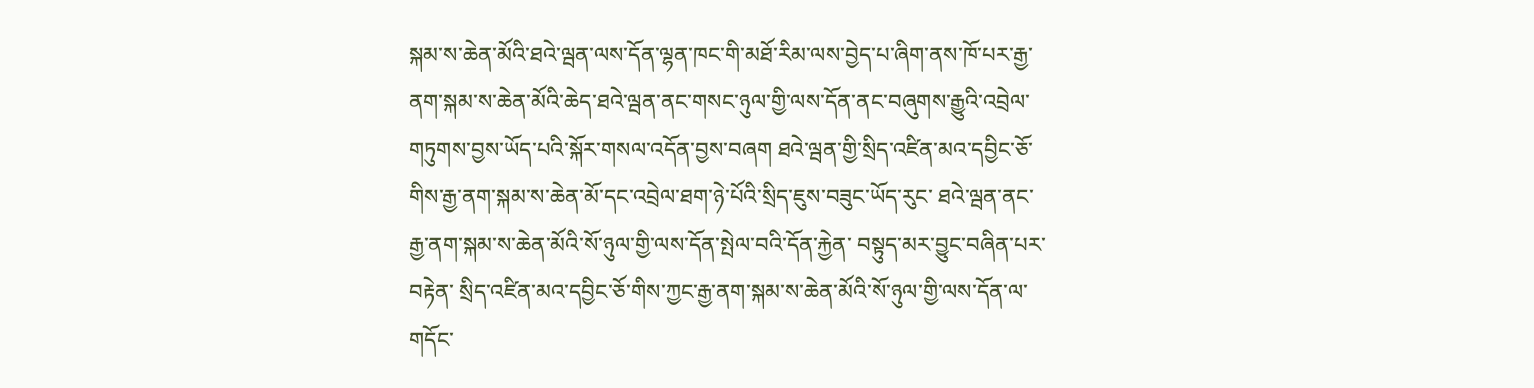སྐམ་ས་ཆེན་མོའི་ཐའེ་ལྦན་ལས་དོན་ལྷན་ཁང་གི་མཐོ་རིམ་ལས་བྱེད་པ་ཞིག་ནས་ཁོ་པར་རྒྱ་ནག་སྐམ་ས་ཆེན་མོའི་ཆེད་ཐའེ་ལྦན་ནང་གསང་ཉུལ་གྱི་ལས་དོན་ནང་བཞུགས་རྒྱུའི་འབྲེལ་གཏུགས་བྱས་ཡོད་པའི་སྐོར་གསལ་འདོན་བྱས་བཞག ཐའེ་ལྦན་གྱི་སྲིད་འཛིན་མའ་དབྱིང་ཅོ་གིས་རྒྱ་ནག་སྐམ་ས་ཆེན་མོ་དང་འབྲེལ་ཐག་ཉེ་པོའི་སྲིད་ཇུས་བཟུང་ཡོད་རུང་ ཐའེ་ལྦན་ནང་རྒྱ་ནག་སྐམ་ས་ཆེན་མོའི་སོ་ཉུལ་གྱི་ལས་དོན་སྤེལ་བའི་དོན་རྐྱེན་ བསྟུད་མར་བྱུང་བཞིན་པར་བརྟེན་ སྲིད་འཛིན་མའ་དབྱིང་ཅོ་གིས་ཀྱང་རྒྱ་ནག་སྐམ་ས་ཆེན་མོའི་སོ་ཉུལ་གྱི་ལས་དོན་ལ་གདོང་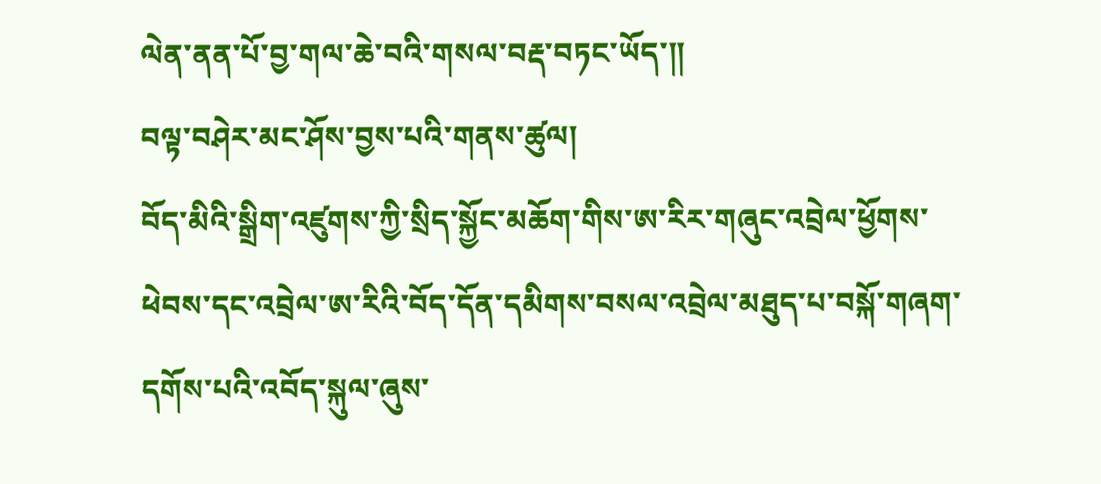ལེན་ནན་པོ་བྱ་གལ་ཆེ་བའི་གསལ་བརྡ་བཏང་ཡོད་༎
བལྟ་བཤེར་མང་ཤོས་བྱས་པའི་གནས་ཚུལ།
བོད་མིའི་སྒྲིག་འཛུགས་ཀྱི་སྲིད་སྐྱོང་མཆོག་གིས་ཨ་རིར་གཞུང་འབྲེལ་ཕྱོགས་ཕེབས་དང་འབྲེལ་ཨ་རིའི་བོད་དོན་དམིགས་བསལ་འབྲེལ་མཐུད་པ་བསྐོ་གཞག་དགོས་པའི་འབོད་སྐུལ་ཞུས་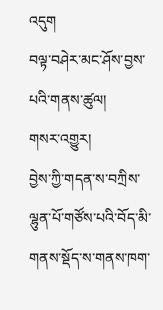འདུག
བལྟ་བཤེར་མང་ཤོས་བྱས་པའི་གནས་ཚུལ།
གསར་འགྱུར།
བྱེས་ཀྱི་གདན་ས་བཀྲིས་ལྷུན་པོ་གཙོས་པའི་བོད་མི་གནས་སྡོད་ས་གནས་ཁག་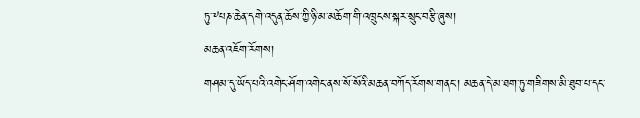ཏུ་༸པཎ་ཆེན་དགེ་འདུན་ཆོས་ཀྱི་ཉི་མ་མཆོག་གི་འཁྲུངས་སྐར་སྲུང་བརྩི་ཞུས།
མཆན་འཇོག་རོགས།
གཤམ་དུ་ཡོད་པའི་འགེང་ཤོག་འགེང་ནས་སོ་སོའི་མཆན་བཀོད་རོགས་གནང་། མཆན་དེ་མ་ཐག་ཏུ་གཟིགས་མི་ཐུབ་པ་དང་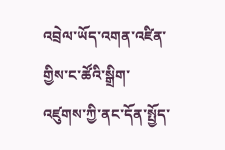འབྲེལ་ཡོད་འགན་འཛིན་གྱིས་ང་ཚོའི་སྒྲིག་འཛུགས་ཀྱི་ནང་དོན་སྤྱོད་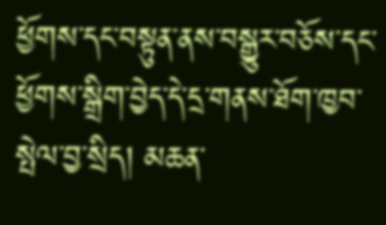ཕྱོགས་དང་བསྟུན་ནས་བསྒྱུར་བཅོས་དང་ཕྱོགས་སྒྲིག་བྱེད་དེ་དྲ་གནས་ཐོག་ཁྱབ་སྤེལ་བྱ་སྲིད། མཆན་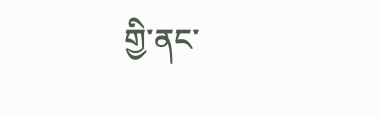གྱི་ནང་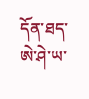དོན་ཐད་ཨེ་ཤེ་ཡ་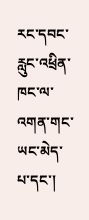རང་དབང་རླུང་འཕྲིན་ཁང་ལ་འགན་གང་ཡང་མེད་པ་དང་།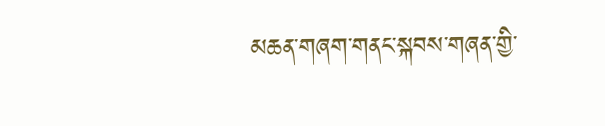མཆན་གཞག་གནང་སྐབས་གཞན་གྱི་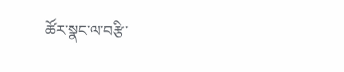ཚོར་སྣང་ལ་བརྩི་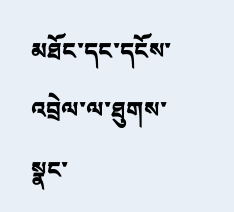མཐོང་དང་དངོས་འབྲེལ་ལ་ཐུགས་སྣང་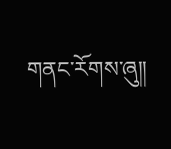གནང་རོགས་ཞུ༎